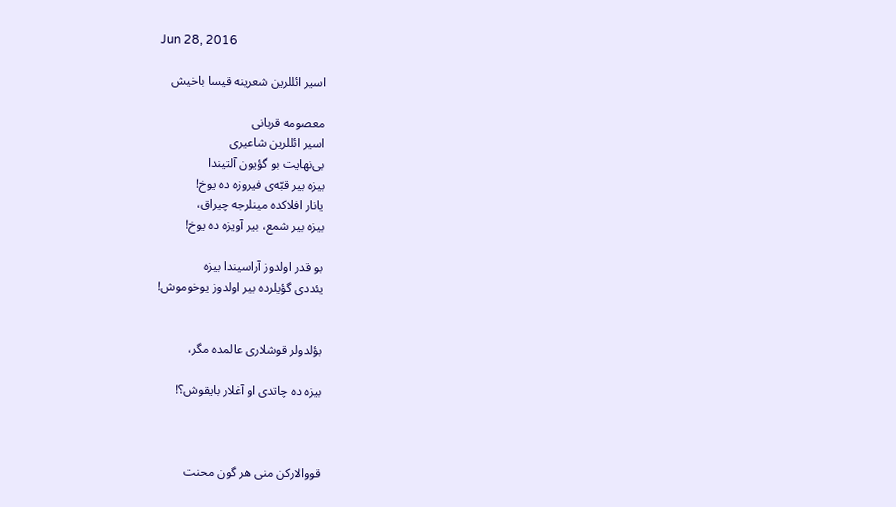Jun 28, 2016

اسير ائللرين شعرينه قيسا باخيش

معصومه قربانى
اسير ائللرين شاعيرى
بی‌نهایت بو گؤیون آلتیندا
بیزه بیر قبّه‌ی فیروزه ده یوخ!
یانار افلاکده مینلرجه چیراق،
بیزه بیر شمع، بیر آویزه ده یوخ!

بو قدر اولدوز آراسیندا بیزه
یئددی گؤیلرده بیر اولدوز یوخوموش!


بؤلدولر قوشلاری عالمده مگر،

بیزه ده چاتدی او آغلار بایقوش؟!



قووالارکن منی هر گون محنت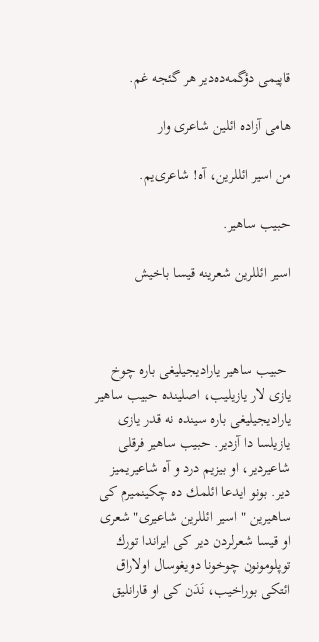قاپیمی دؤگمه‌ده‌دیر هر گئجه غم.

هامی آزاده ائلین شاعری وار

من اسیر ائللرین، آه! شاعری‌یم.

حبيب ساهير.

اسير ائللرين شعرينه قيسا باخيش



 حبيب ساهير ياراديجيليغى باره چوخ يازى لار يازيليب، اصلينده حبيب ساهير ياراديجيليغى باره سينده نه قدر يازى يازيلسا دا آزدير. حبيب ساهير فرقلى شاعيردير، او بيزيم درد و آه شاعيريميز دير. بونو ايدعا ائلمك ده چكينميرم كى ساهيرين " اسير ائللرين شاعيرى" شعرى او قيسا شعرلردن دير كى ايراندا تورك توپلومونون چوخونا دويغوسال اولاراق ائتكى بوراخيب، نَدَن كى او قارانليق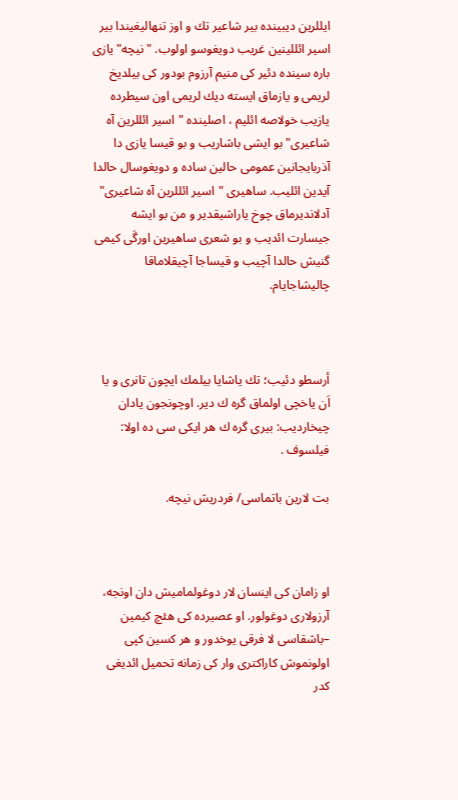ايللرين ديبينده بير شاعير تك و اوز تنهاليغيندا بير اسير ائللينين غريب دويغوسو اولوب. "نيچه" يازى باره سينده دئير كى منيم آرزوم بودور كى بيلديخ لريمى و يازماق ايسته ديك لريمى اون سيطرده يازيب خولاصه ائليم ، اصلينده "اسير ائللرين آه شاعيرى" بو ايشى باشاريب و بو قيسا يازى دا آذربايجانين عمومى حالين ساده و دويغوسال حالدا آيدين ائليب. ساهيرى "اسير ائللرين آه شاعيرى" آدلانديرماق چوخ ياراشيقدير و من بو ايشه جيسارت ائديب و بو شعرى ساهيرين اورگَى كيمى گنيش حالدا آچيب و قيساجا آچيقلاماقا چاليشاجايام.



أرسطو دئيب؛ تك ياشايا بيلمك ايچون تانرى و يا اَن ياخچى اولماق گره ك دير. اوچونجون يادان چيخارديب: بيرى گره ك هر ايكى سى ده اولا: فيلسوف .

بت لارين باتماسى/ فردريش نيچه.



او زامان كى اينسان لار دوغولماميش دان اونجه، آرزولارى دوغولور. او عصيرده كى هئچ كيمين –باشقاسى لا فرقى يوخدور و هر كسين كپى اولونموش كاراكترى وار كى زمانه تحميل ائديغى كدر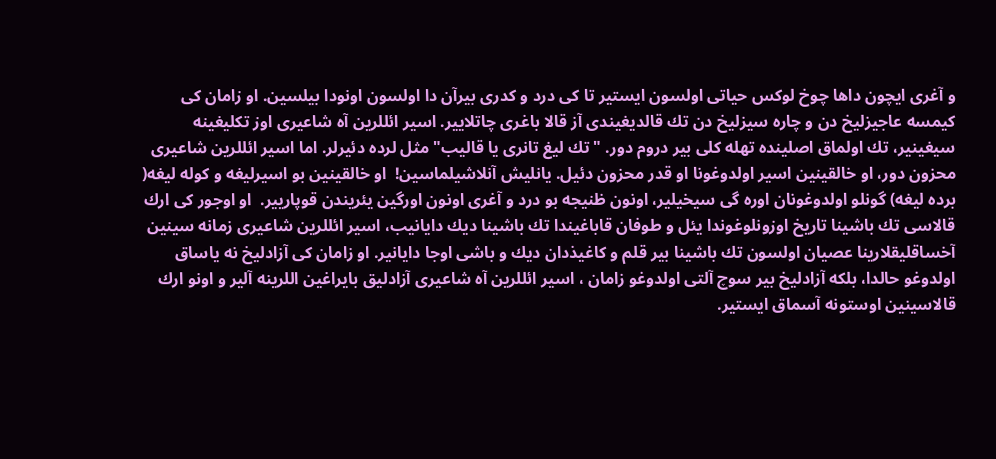و آغرى ايچون داها چوخ لوكس حياتى اولسون ايستير تا كى درد و كدرى بيرآن دا اولسون اونودا بيلسين. او زامان كى كيمسه عاجيزليخ دن و چاره سيزليخ دن تك قالديغيندى آز قالا باغرى چاتلايير. اسير ائللرين آه شاعيرى اوز تكليغينه سيغينير، تك اولماق اصلينده تهله كلى بير دروم دور. "تك ليغ تانرى يا قاليب" مثل لرده دئيرلر. اما اسير ائللرين شاعيرى محزون دور، او خالقينين اسير اولدوغونا او قدر محزون دئيل. يانليش آنلاشيلماسين!  او خالقينين بو اسيرليغه و كوله ليغه( برده ليغه) گونلو اولدوغونان اوره گى سيخيلير، اونون ظنيجه بو درد و آغرى اونون اورگين يئريندن قوپاريير.  او اوجور كى ارك قالاسى تك باشينا تاريخ اوزونلوغوندا يئل و طوفان قاباغيندا تك باشينا ديك دايانيب، اسير ائللرين شاعيرى زمانه سينين آخساقليقلارينا عصيان اولسون تك باشينا بير قلم و كاغيذدان ديك و باشى اوجا دايانير. او زامان كى آزادليخ نه ياساق اولدوغو حالدا، بلكه آزادليخ بير سوچ آلتى اولدوغو زامان ، اسير ائللرين آه شاعيرى آزادليق بايراغين اللرينه آلير و اونو ارك قالاسينين اوستونه آسماق ايستير.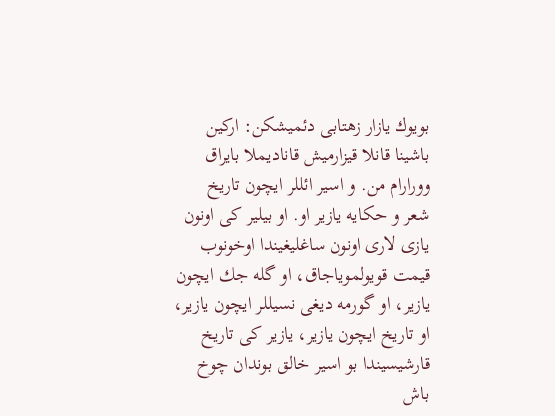بويوك يازار زهتابى دئميشكن: اركين باشينا قانلا قيزارميش قاناديملا بايراق وورارام من. و اسير ائللر ايچون تاريخ   شعر و حكايه يازير او. او بيلير كى اونون يازى لارى اونون ساغليغيندا اوخونوب قيمت قويولموياجاق، او گله جك ايچون يازير، او گورمه ديغى نسيللر ايچون يازير، او تاريخ ايچون يازير، يازير كى تاريخ قارشيسيندا بو اسير خالق بوندان چوخ باش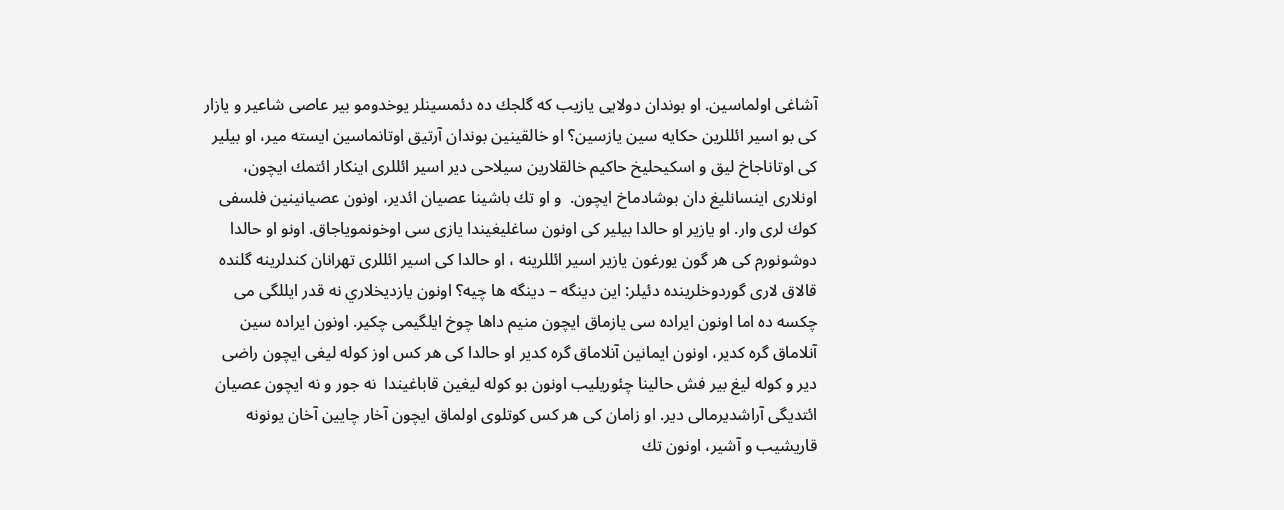آشاغى اولماسين. او بوندان دولايى يازيب كه گلجك ده دئمسينلر يوخدومو بير عاصى شاعير و يازار كى بو اسير ائللرين حكايه سين يازسين؟ او خالقينين بوندان آرتيق اوتانماسين ايسته مير، او بيلير كى اوتاناجاخ ليق و اسكيحليخ حاكيم خالقلارين سيلاحى دير اسير ائللرى اينكار ائتمك ايچون، اونلارى اينسانليغ دان بوشادماخ ايچون.  و او تك باشينا عصيان ائدير، اونون عصيانينين فلسفى كوك لرى وار. او يازير او حالدا بيلير كى اونون ساغليغيندا يازى سى اوخونموياجاق. اونو او حالدا دوشونورم كى هر گون يورغون يازير اسير ائللرينه ، او حالدا كى اسير ائللرى تهرانان كندلرينه گلنده قالاق لارى گوردوخلرينده دئيلر: اين دينگه – دينگه ها چيه؟ اونون يازديخلاري نه قدر ايللگى مى چكسه ده اما اونون ايراده سى يازماق ايچون منيم داها چوخ ايلگيمى چكير. اونون ايراده سين آنلاماق گره كدير، اونون ايمانين آنلاماق گره كدير او حالدا كى هر كس اوز كوله ليغى ايچون راضى دير و كوله ليغ بير فش حالينا چئوريليب اونون بو كوله ليغين قاباغيندا  نه جور و نه ايچون عصيان ائتديگى آراشديرمالى دير. او زامان كى هر كس كوتلوى اولماق ايچون آخار چايين آخان يونونه قاريشيب و آشير، اونون تك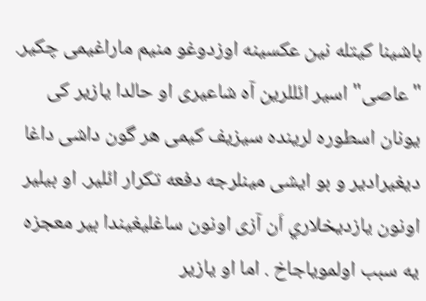باشينا كيتله نين عكسينه اوزدوغو منيم ماراغيمى چكير. "عاصى" اسير ائللرين آه شاعيرى او حالدا يازير كى يونان اسطوره لرينده سيزيف كيمى هر گون داشى داغا ديغيرادير و بو ايشى مينلرجه دفعه تكرار ائلير. او بيلير اونون يازديخلاري اَن آزى اونون ساغليغيندا بير معجزه يه سبب اولموياجاخ . اما او يازير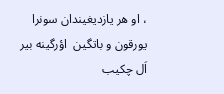، او هر يازديغيندان سونرا يورقون و باتگين  اؤرگينه بير اَل چكيب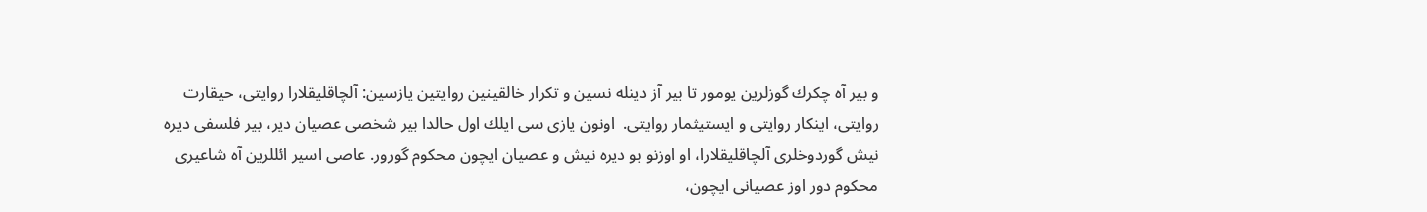و بير آه چكرك گوزلرين يومور تا بير آز دينله نسين و تكرار خالقينين روايتين يازسين: آلچاقليقلارا روايتى، حيقارت روايتى، اينكار روايتى و ايستيثمار روايتى.  اونون يازى سى ايلك اول حالدا بير شخصى عصيان دير، بير فلسفى ديره نيش گوردوخلرى آلچاقليقلارا، او اوزنو بو ديره نيش و عصيان ايچون محكوم گورور. عاصى اسير ائللرين آه شاعيرى محكوم دور اوز عصيانى ايچون،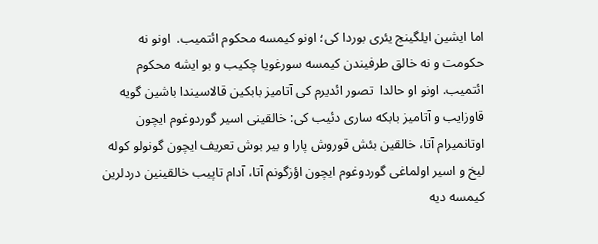اما ايشين ايلگينج يئرى بوردا كى؛ اونو كيمسه محكوم ائتميب.  اونو نه حكومت و نه خالق طرفيندن كيمسه سورغويا چكيب و بو ايشه محكوم ائتميب. اونو او حالدا  تصور ائديرم كى آتاميز بابكين قالاسيندا باشين گويه قاوزايب و آتاميز بابكه سارى دئيب كى: خالقينى اسير گوردوغوم ايچون اوتانميرام آتا، خالقين بئش قوروش پارا و بير بوش تعريف ايچون گونولو كوله ليخ و اسير اولماغى گوردوغوم ايچون اؤزگونم آتا، آدام تاپيب خالقينين دردلرين  كيمسه ديه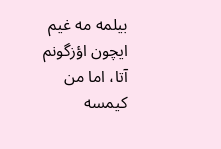بيلمه مه غيم ايچون اؤزگونم آتا، اما من كيمسه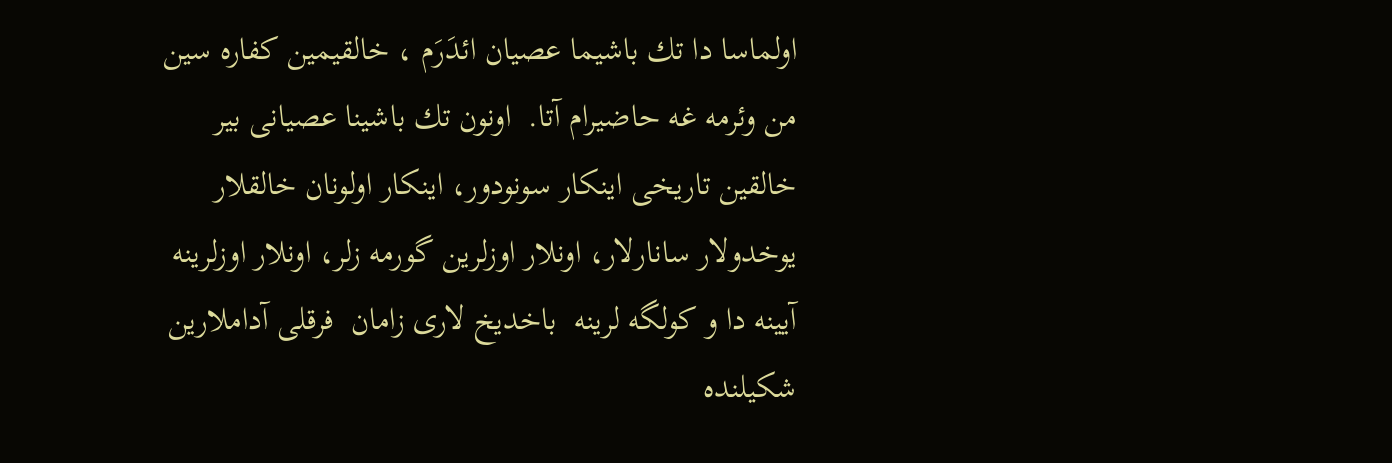اولماسا دا تك باشيما عصيان ائدَرَم ، خالقيمين كفاره سين من وئرمه غه حاضيرام آتا.  اونون تك باشينا عصيانى بير خالقين تاريخى اينكار سونودور، اينكار اولونان خالقلار يوخدولار سانارلار، اونلار اوزلرين گورمه زلر، اونلار اوزلرينه آيينه دا و كولگه لرينه  باخديخ لارى زامان  فرقلى آداملارين شكيلنده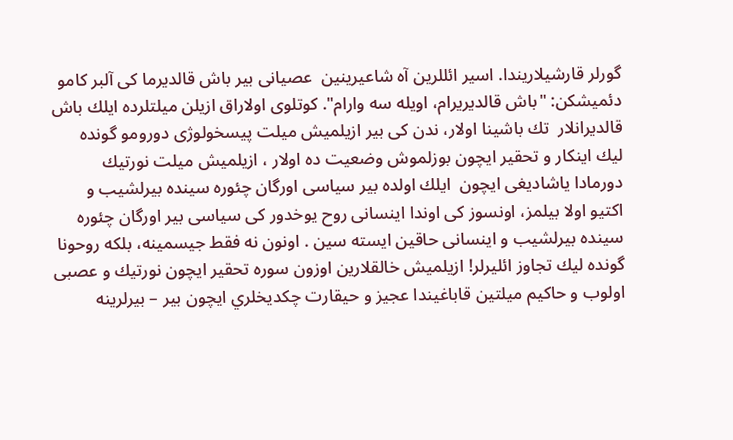گورلر قارشيلاريندا. اسير ائللرين آه شاعيرينين  عصيانى بير باش قالديرما كى آلبر كامو دئميشكن: "باش قالديريرام، اويله سه وارام". كوتلوى اولاراق ازيلن ميلتلرده ايلك باش قالديرانلار  تك باشينا اولار، ندن كى بير ازيلميش ميلت پيسخولوژى دورومو گونده ليك اينكار و تحقير ايچون بوزلموش وضعيت ده اولار ، ازيلميش ميلت نورتيك دورمادا ياشاديغى ايچون  ايلك اولده بير سياسى اورگان چئوره سينده بيرلشيب و اكتيو اولا بيلمز، اونسوز كى اوندا اينسانى روح يوخدور كى سياسى بير اورگان چئوره سينده بيرلشيب و اينسانى حاقين ايسته سين . اونون نه فقط جيسمينه، بلكه روحونا گونده ليك تجاوز ائليرلر! ازيلميش خالقلارين اوزون سوره تحقير ايچون نورتيك و عصبى اولوب و حاكيم ميلتين قاباغيندا عجيز و حيقارت چكديخلري ايچون بير – بيرلرينه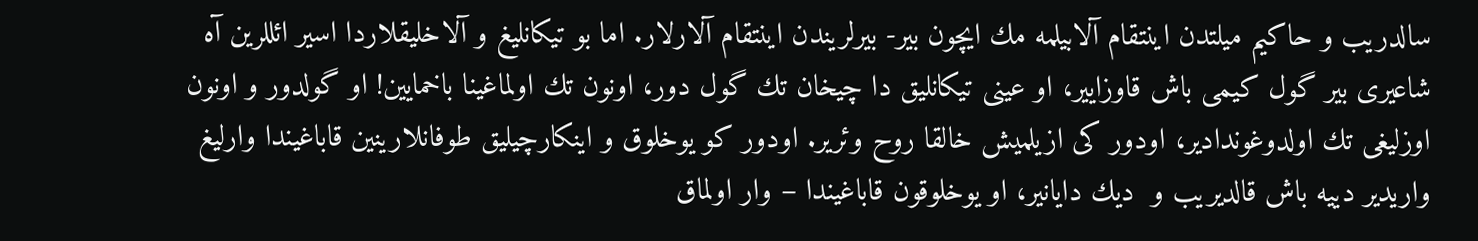سالدريب و حاكيم ميلتدن اينتقام آلابيلمه مك ايچون بير- بيرلريندن اينتقام آلارلار. اما بو تيكانليغ و آلاخليقلاردا اسير ائللرين آه شاعيرى بير گول كيمى باش قاوزايير، او عينى تيكانليق دا چيخان تك گول دور، اونون تك اولماغينا باخمايين! او گولدور و اونون اوزليغى تك اولدوغوندادير، اودور كى ازيلميش خالقا روح وئرير. اودور كو يوخلوق و اينكارچيليق طوفانلارينين قاباغيندا وارليغ واريدير دييه باش قالديريب و  ديك دايانير، او يوخلوقون قاباغيندا – وار اولماق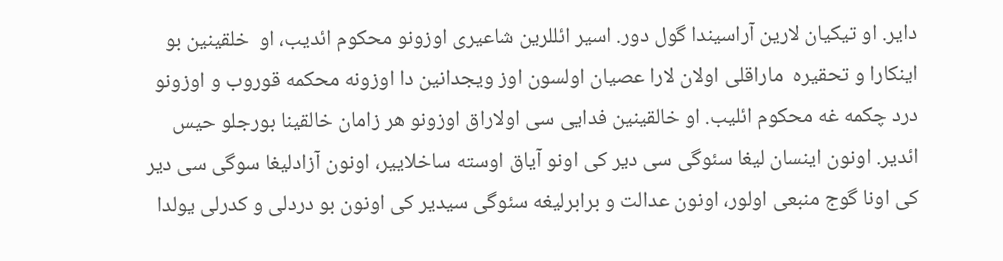داير. او تيكيان لارين آراسيندا گول دور. اسير ائللرين شاعيرى اوزونو محكوم ائديب، او  خلقينين بو اينكارا و تحقيره  ماراقلى اولان لارا عصيان اولسون اوز ويجدانين دا اوزونه محكمه قوروب و اوزونو درد چكمه غه محكوم ائليب. او خالقينين فدايى سى اولاراق اوزونو هر زامان خالقينا بورجلو حيس ائدير. اونون اينسان ليغا سئوگى سى دير كى اونو آياق اوسته ساخلايير، اونون آزادليغا سوگى سى دير كى اونا گوج منبعى اولور، اونون عدالت و برابرليغه سئوگى سيدير كى اونون بو دردلى و كدرلى يولدا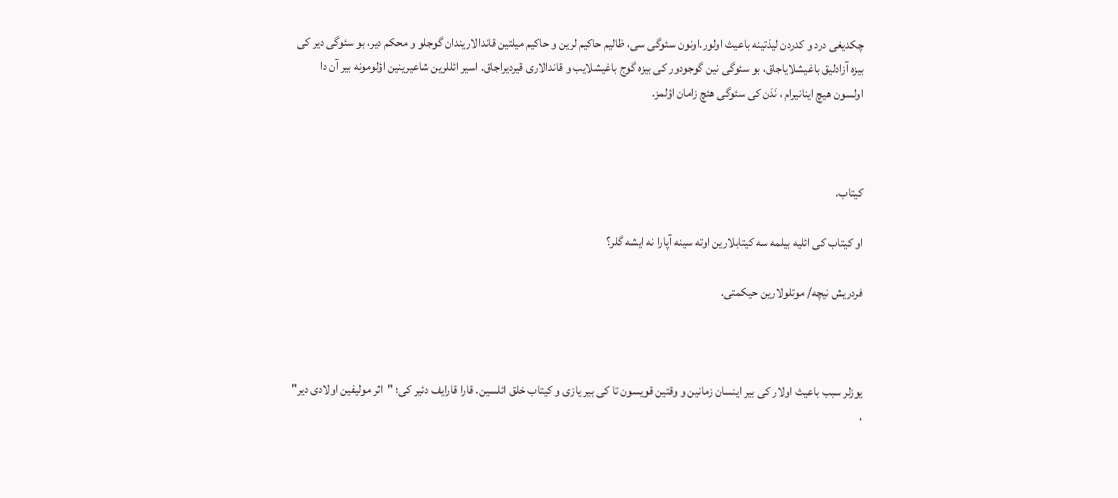چكديغى درد و كدردن ليذتينه باعيث اولور.اونون سئوگى سى، ظاليم حاكيم لرين و حاكيم ميلتين قاندالاريندان گوجلو و محكم دير، بو سئوگى دير كى بيزه آزادليق باغيشلاياجاق، بو سئوگى نين گوجودور كى بيزه گوج باغيشلايب و قاندالارى قيرديراجاق. اسير ائللرين شاعيرينين اؤلومونه بير آن دا اولسون هيچ اينانيرام ، نَدَن كى سئوگى هئچ زامان اؤلمز.



كيتاب.

او كيتاب كى ائليه بيلمه سه كيتابلارين اوته سينه آپارا نه ايشه گلر؟

فردريش نيچه/ موتلولارين حيكمتى.



يوزلر سبب باعيث اولار كى بير اينسان زمانين و وقتين قويسون تا كى بير يازى و كيتاب خلق ائلسين. قارا قارايف دئير كى؛ "اثر موليفين اولادى دير" ،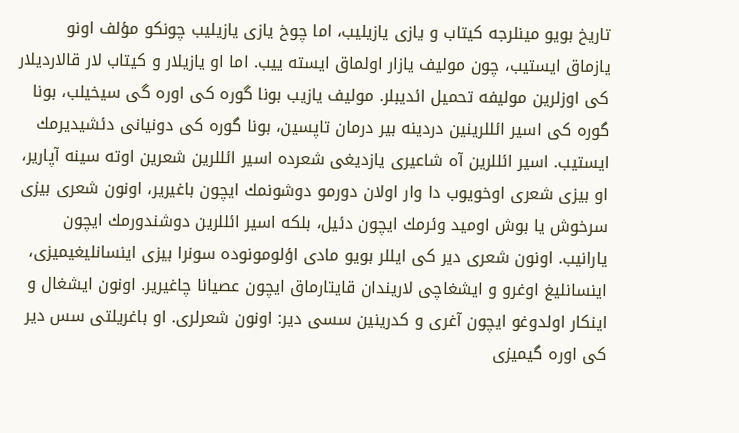تاريخ بويو مينلرجه كيتاب و يازى يازيليب، اما چوخ يازى يازيليب چونكو مؤلف اونو يازماق ايستيب، چون موليف يازار اولماق ايسته ييب. اما او يازيلار و كيتاب لار قالارديلار كى اوزلرين موليفه تحميل ائديبلر. موليف يازيب بونا گوره كى اوره گى سيخيلب، بونا گوره كى اسير ائللرينين دردينه بير درمان تاپسين، بونا گوره كى دونيانى دئشيديرمك ايستيب. اسير ائللرين آه شاعيرى يازديغى شعرده اسير ائللرين شعرين اوته سينه آپارير، او بيزى شعرى اوخويوب دا وار اولان دورمو دوشونمك ايچون باغيرير، اونون شعرى بيزى سرخوش يا بوش اوميد وئرمك ايچون دئيل، بلكه اسير ائللرين دوشندورمك ايچون يارانيب. اونون شعرى دير كى ايللر بويو مادى اؤلومونوده سونرا بيزى اينسانليغيميزى، اينسانليغ اوغرو و ايشغاچى لاريندان قايتارماق ايچون عصيانا چاغيرير. اونون ايشغال و اينكار اولدوغو ايچون آغرى و كدرينين سسى دير: اونون شعرلرى. او باغريلتى سس دير كى اوره گيميزى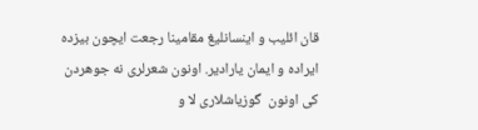قان ائليب و اينسانليغ مقامينا رجعت ايچون بيزده ايراده و ايمان يارادير. اونون شعرلرى نه جوهردن كى اونون  گوزياشلارى لا و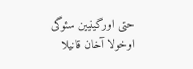حتى اورگينيين سئوگى اوخولا آخان قانيلا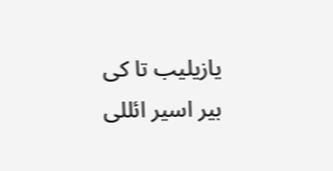يازيليب تا كى بير اسير ائللى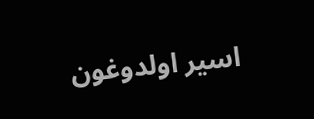اسير اولدوغون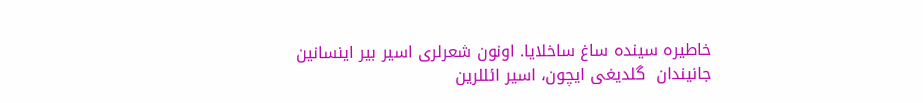خاطيره سينده ساغ ساخلايا. اونون شعرلرى اسير بير اينسانين  جانيندان  گلديغى ايچون، اسير ائللرين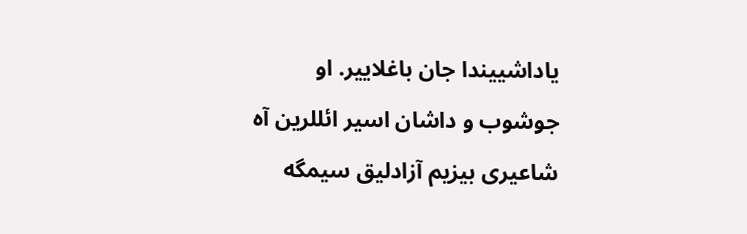ياداشييندا جان باغلايير. او جوشوب و داشان اسير ائللرين آه شاعيرى بيزيم آزادليق سيمگه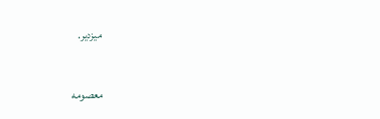ميزدير.

معصومه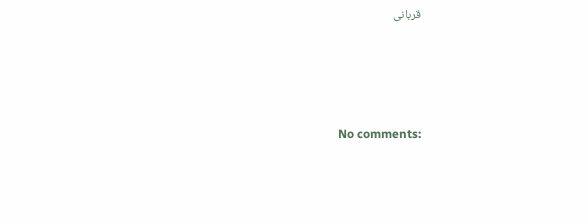قربانى





No comments: